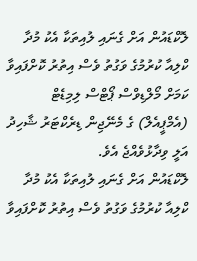ލޮކްޑައުން އަށް ގެނައި ލުއިތަކާ އެކު މުދާ ކްލިއާ ކުރުމުގެ ވަގުތު ވެސް އިތުރު ކޮށްފައިވާ ކަމަށް މޯލްޑިވްސް ޕޯޓްސް ލިމިޑެޓް (އެމްޕީއެލް) ގެ މެނޭޖިން ޑިރެކްޓަރު ޝާހިދު އަލީ ވިދާޅުވެއްޖެ އެވެ.
ލޮކްޑައުން އަށް ގެނައި ލުއިތަކާ އެކު މުދާ ކްލިއާ ކުރުމުގެ ވަގުތު ވެސް އިތުރު ކޮށްފައިވާ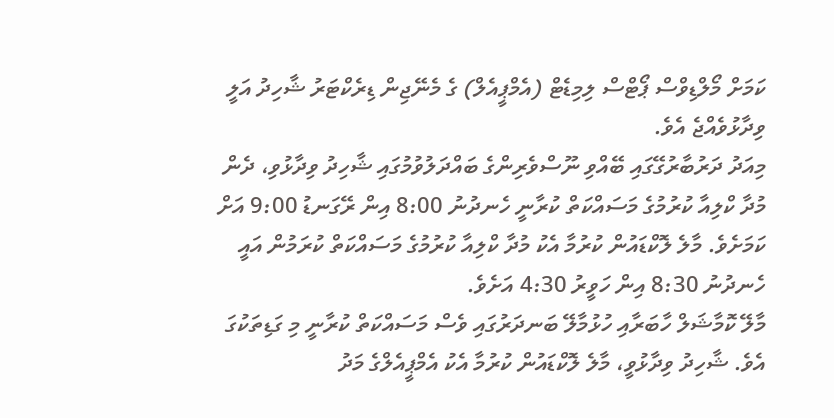ކަމަށް މޯލްޑިވްސް ޕޯޓްސް ލިމިޑެޓް (އެމްޕީއެލް) ގެ މެނޭޖިން ޑިރެކްޓަރު ޝާހިދު އަލީ ވިދާޅުވެއްޖެ އެވެ.
މިއަދު ދަރުބާރުގޭގައި ބޭއްވި ނޫސްވެރިންގެ ބައްދަލުވުމުގައި ޝާހިދު ވިދާޅުވި، ދެން މުދާ ކްލިއާ ކުރުމުގެ މަސައްކަތް ކުރާނީ ހެނދުނު 8:00 އިން ރޭގަނޑު 9:00 އަށް ކަމަށެވެ. މާލެ ލޮކްޑައުން ކުރުމާ އެކު މުދާ ކްލިއާ ކުރުމުގެ މަސައްކަތް ކުރަމުން އައީ ހެނދުނު 8:30 އިން ހަވީރު 4:30 އަށެވެ.
މާލޭ ކޮމާޝަލް ހާބަރާއި ހުޅުމާލޭ ބަނދަރުގައި ވެސް މަސައްކަތް ކުރާނީ މި ގަޑިތަކުގަ އެވެ. ޝާހިދު ވިދާޅުވީ، މާލެ ލޮކްޑައުން ކުރުމާ އެކު އެމްޕީއެލްގެ މަދު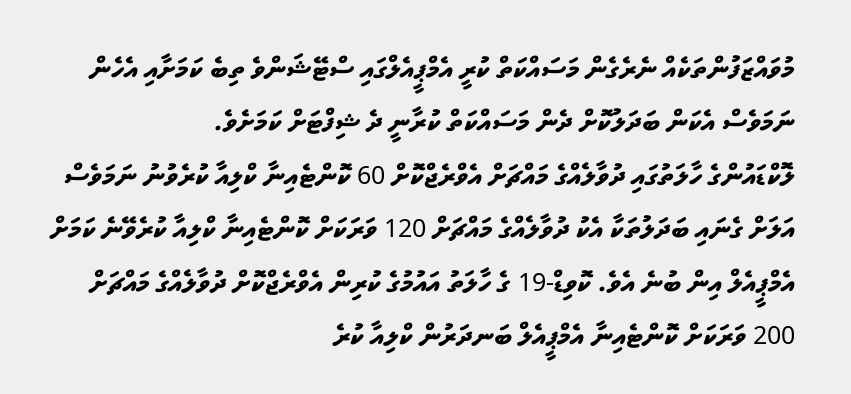މުވައްޒަފުންތަކެއް ނެރެގެން މަސައްކަތް ކުރީ އެމްޕީއެލްގައި ސްޓޭޝަންވެ ތިބެ ކަމަށާއި އެހެން ނަމަވެސް އެކަން ބަދަލުކޮށް ދެން މަސައްކަތް ކުރާނީ ދެ ޝިފްޓަށް ކަމަށެވެ.
ލޮކްޑައުންގެ ހާލަތުގައި ދުވާލެއްގެ މައްޗަށް އެވްރެޖްކޮށް 60 ކޮންޓެއިނާ ކްލިއާ ކުރެވުނު ނަމަވެސް އަލަށް ގެނައި ބަދަލުތަކާ އެކު ދުވާލެއްގެ މައްޗަށް 120 ވަރަކަށް ކޮންޓެއިނާ ކްލިއާ ކުރެވޭނެ ކަމަށް އެމްޕީއެލް އިން ބުނެ އެވެ. ކޮވިޑް-19 ގެ ހާލަތު އައުމުގެ ކުރިން އެވްރެޖްކޮށް ދުވާލެއްގެ މައްޗަށް 200 ވަރަކަށް ކޮންޓެއިނާ އެމްޕީއެލް ބަނދަރުން ކްލިއާ ކުރެ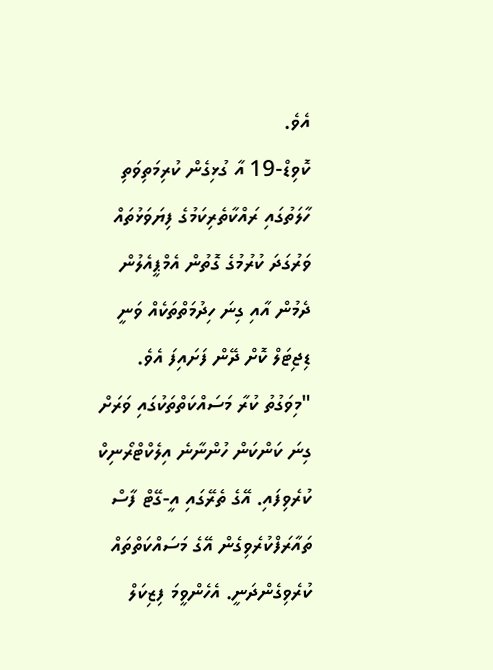އެވެ.
ކޮވިޑް-19 އާ ގުޅިގެން ކުރިމަތިވަތި ހާލަތުގައި ރައްކާތެރިކަމުގެ ފިޔަވަޅުތައް ވަރުގަދަ ކުރުމުގެ ގޮތުން އެމްޕީއެލުން ދެމުން އާއި ގިނަ ހިދުމަތްތަކެއް ވަނީ ޑިޖިޓަލް ކޮށް ދޭން ފަށައިފަ އެވެ.
"މިވަގުތު ކުރާ މަސައްކަތްތަކުގައި ވަރަށް ގިނަ ކަންކަން ހުންނާނެ އިލެކްޓްރޯނިކް ކުރެވިފައި. އޭގެ ތެރޭގައި އީ-ގޭޓް ފާސް ތައާރަފްކުރެވިގެން އޭގެ މަސައްކަތްތައް ކުރެވިގެންދަނީ. އެހެންވީމަ ފިޒިކަލް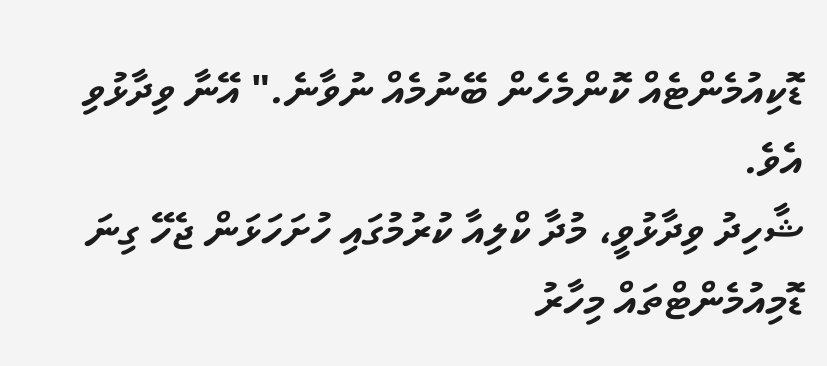ޑޮކިއުމެންޓެއް ކޮންމެހެން ބޭނުމެއް ނުވާނެ." އޭނާ ވިދާޅުވި އެވެ.
ޝާހިދު ވިދާޅުވީ، މުދާ ކްލިއާ ކުރުމުގައި ހުށަހަޅަން ޖެހޭ ގިނަ ޑޮމިއުމެންޓްތައް މިހާރު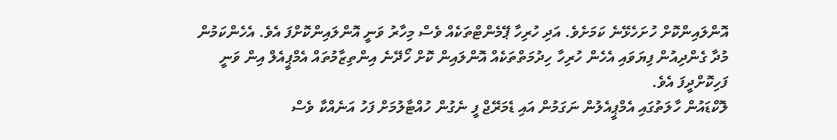އޮންލައިންކޮށް ހުށަހެޅޭނެ ކަމަށެވެ. އަދި ހުރިހާ ޕޭމެންޓްތަކެއް ވެސް މިހާރު ވަނީ އޮންލައިންކޮށްފަ އެވެ. އެހެންކަމުން މުދާ ގެންދިއުން ފިޔަވައި އެހެން ހުރިހާ ހިދުމަތްތަކެއް އޮންލައިން ކޮށް ހޯދޭނެ އިންތިޒާމުތައް އެމްޕީއެލް އިން ވަނީ ފަހިކޮށްދީފަ އެވެ.
ލޮކްޑައުން ހާލަތުގައި އެމްޕީއެލުން ނަގަމުން އައި ޑެމަރޭޖް ފީ ނެގުން ހުއްޓާލުމަށް ފަހު އަނެއްކާ ވެސް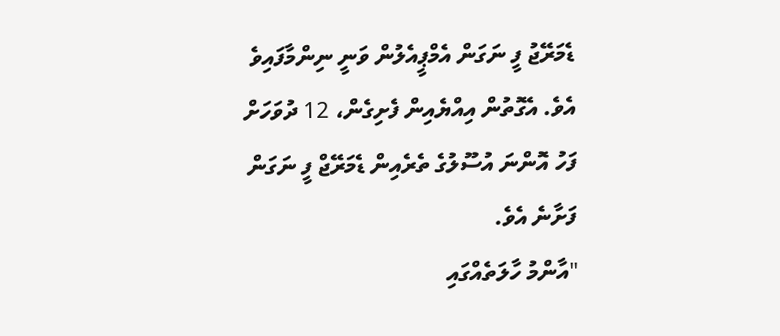ޑެމަރޭޖު ފީ ނަގަން އެމްޕީއެލުން ވަނީ ނިންމާފައިވެ އެވެ. އެގޮތުން އިއްޔެއިން ފެށިގެން، 12 ދުވަހަށް ފަހު އޮންނަ އުސޫލުގެ ތެރެއިން ޑެމަރޭޖް ފީ ނަގަން ފަށާނެ އެވެ.
"އާންމު ހާލަތެއްގައި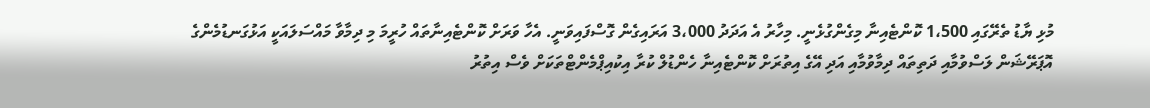މުޅި ޔާޑު ތެރޭގައި 1،500 ކޮންޓެއިނާ މިގެންގުޅެނީ. މިހާރު އެ އަދަދު 3،000 އަރައިގެން ގޮސްފައިވަނީ. އެހާ ވަރަށް ކޮންޓެއިނާތައް ހުރީމަ މި ދިމާވާ މައްސަލައަކީ އަޅުގަނޑުމެންގެ އޮޕަރޭޝަން ލަސްވުމާއި ދަތިތައް ދިމާވުމާއި އަދި އޭގެ އިތުރަށް ކޮންޓެއިނާ ހެންޑުލް ކުރާ އިކުއިޕްމެންޓްތަކަށް ވެސް އިތުރު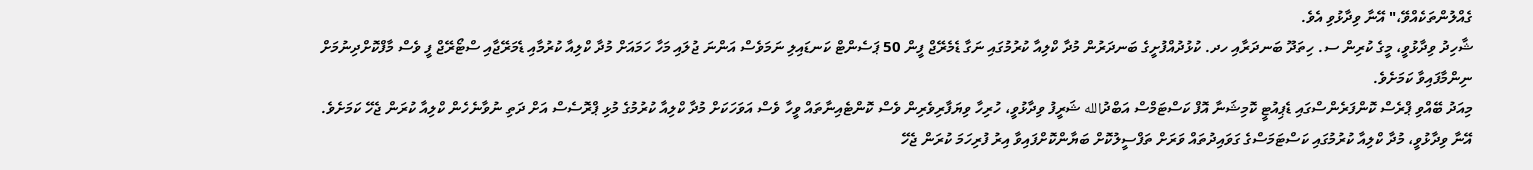ގެއްލުންތަކެއްވޭ،" އޭނާ ވިދާޅުވި އެވެ.
ޝާހިދު ވިދާޅުވީ، މީގެ ކުރިން ސ. ހިތަދޫ ބަނދަރާއި ހދ. ކުޅުދުއްފުށީގެ ބަނދަރުން މުދާ ކްލިއާ ކުރުމުގައި ނަގާ ޑެމެރޭޖް ފީން 50 ޕަސެންޓް ކަނޑައިލި ނަމަވެސް އަންނަ ޖުލައި މަހާ ހަމައަށް މުދާ ކްލިއާ ކުރުމާއި ޑެމަރޭޖާއި ސްޓޯރޭޖް ފީ ވެސް މާފްކޮށްދިނުމަށް ނިންމާފައިވާ ކަމަށެވެ.
މިއަދު ބޭއްވި ޕްރެސް ކޮންފަރެންސްގައި ޑެޕިއުޓީ ކޮމިޝަނާ އޮފް ކަސްޓަމްސް އަބްދުالله ޝަރީފު ވިދާޅުވީ، ހުރިހާ ވިޔަފާރިވެރިން ވެސް ކޮންޓެއިނާތައް ވީހާ ވެސް އަވަހަކަށް މުދާ ކްލިއާ ކުރުމުގެ މުޅި ޕްރޮސެސް އަށް ދަތި ނުވާނެހެން ކްލިއާ ކުރަން ޖެހޭ ކަމަށެވެ.
އޭނާ ވިދާޅުވީ، މުދާ ކްލިއާ ކުރުމުގައި ކަސްޓަމަސްގެ ގަވައިދުތައް ވަރަށް ތަފްސީލުކޮށް ބަޔާންކޮށްފައިވާ އިރު ފުރިހަމަ ކުރަން ޖެހޭ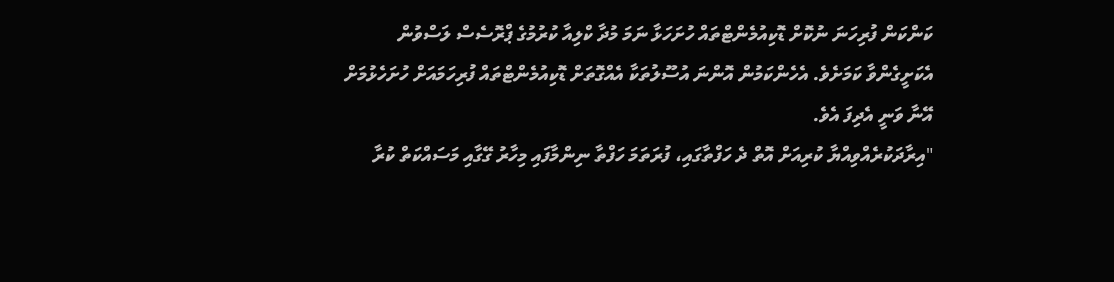ކަންކަން ފުރިހަނަ ނުކޮށް ޑޮކިއުމެންޓްތައް ހުށަހަޅާ ނަމަ މުދާ ކްލިއާ ކުރުމުގެ ޕްރޮސެސް ލަސްވުން އެކަށީގެންވާ ކަމަށެވެ. އެހެންކަމުން އޮންނަ އުސޫލުތަކާ އެއްގޮތަށް ޑޮކިއުމެންޓްތައް ފުރިހަމައަށް ހުށަހެޅުމަށް އޭނާ ވަނީ އެދިފަ އެވެ.
"އިރާދަކުރެއްވިއްޔާ ކުރިއަށް އޮތް ދެ ހަފްތާގައި، ފުރަތަމަ ހަފްތާ ނިންމާފައި މިހާރު ގޭގާއި މަސައްކަތް ކުރާ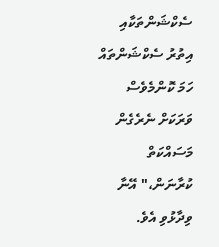ސެކްޝަންތަކާއި އިތުރު ސެކްޝަންތައް ހަމަ ކޮންމެވެސް ވަރަކަށް ނެރެގެން މަސައްކަތް ކުރާނަން،" އޭނާ ވިދާޅުވި އެވެ.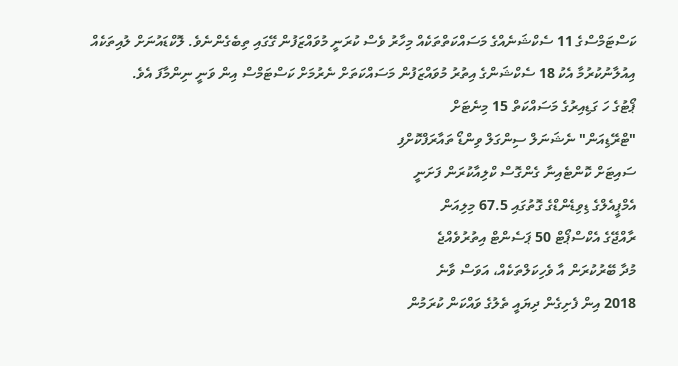ކަސްޓަމްސްގެ 11 ސެކްޝަނެއްގެ މަސައްކަތްތަކެއް މިހާރު ވެސް ކުރަނީ މުވައްޒަފުން ގޭގައި ތިބެގެންނެވެ. ލޮކްޑައުނަށް ލުއިތަކެއް އިއުލާނުކުރުމާ އެކު 18 ސެކްޝަންގެ އިތުރު މުވައްޒަފުން މަސައްކަތަށް ނެރުމަށް ކަސްޓަމްސް އިން ވަނީ ނިންމާފަ އެވެ.
ޕޯޓުގެ ހަ ގަޑިއިރުގެ މަސައްކަތް 15 މިނެޓަށް
"ޓްރޭޑިއަން" ނެޝަނަލް ސިންގަލް ވިންޑޯ ތައާރަފްކޮށްފި
ސައިޓަށް ކޮންޓެއިނާ ގެންގޮސް ކްލިއާކުރަން ފަށަނީ
އެމްޕީއެލްގެ ޑިވިޑެންޑްގެ ގޮތުގައި 67.5 މިލިއަން
ރާއްޖޭގެ އެކްސްޕޯޓް 50 ޕަސެންޓް އިތުރުވެއްޖެ
މުދާ ބޭރުކުރަން އާ ވެހިކަލްތަކެއް، އަވަސް ވާނެ
2018 އިން ފެށިގެން ދިޔައީ ތެލުގެ ވައްކަން ކުރަމުން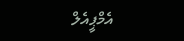އެމްޕީއެލް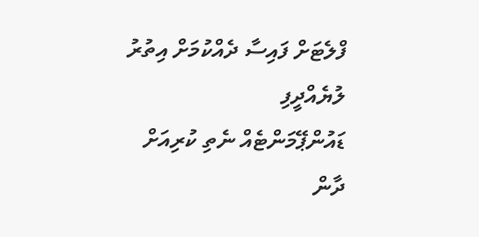ފްލެޓަށް ފައިސާ ދެއްކުމަށް އިތުރު ލުޔެއްދީފި
ޑައުންޕޭމަންޓެއް ނެތި ކުރިއަށް ދާން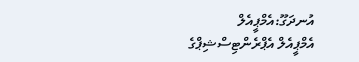އުނދަގޫ:އެމްޕީއެލް
އެމްޕީއެލް އެޕްރެންޓިސްޝިޕްގެ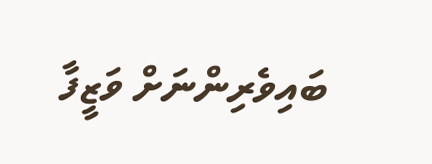ބައިވެރިންނަށް ވަޒީފާ